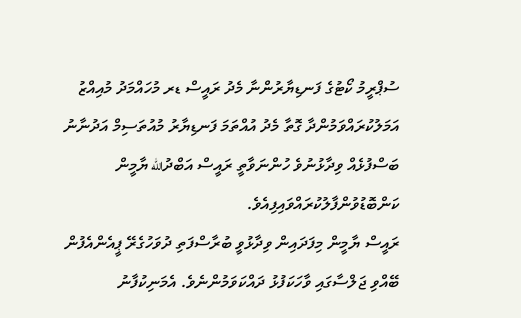ސުޕްރީމު ކޯޓުގެ ފަނޑިޔާރުންނާ މެދު ރައީސް ޑރ މުހައްމަދު މުއިއްޒު އަމަލުކުރައްވަމުންދާ ގޮތާ މެދު އުއްތަމަ ފަނޑިޔާރު މުއުތަސިމް އަދުނާނު ބަސްފުޅެއް ވިދާޅުނުވެ ހުންނަވާތީ ރައީސް އަބްދުالله ޔާމީން ކަންބޮޑުވުންފާލުކުރައްވައިފިއެވެ.
ރައީސް ޔާމީން މިފަދައިން ވިދާޅުވީ ބުރާސްފަތި ދުވަހުގެރޭ ޕީއެންއެފުން ބޭއްވި ޖަލްސާގައި ވާހަކަފުޅު ދައްކަވަމުންނެވެ. އެމަނިކުފާނު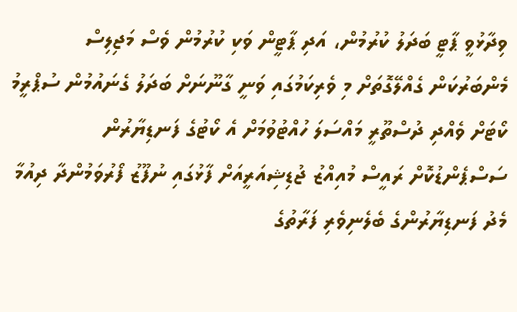ވިދާޅުވީ ޕާޓީ ބަދަލު ކުރުމުން، އަދި ޕާޓީން ވަކި ކުރުމުން ވެސް މަޖިލިސް މެންބަރުކަން ގެއްލޭގޮތަށް މި ވެރިކަމުގައި ވަނީ ގާނޫނަށް ބަދަލު ގެނައުމުން ސުޕްރީމު ކޯޓަށް ވެއްދި ދުސްތޫރީ މައްސަލަ ހުއްޓުވުމަށް އެ ކޯޓުގެ ފަނޑިޔާރުން ސަސްޕެންޑުކޮށް ރައީސް މުއިއްޒު ޖުޑިޝިއަރީއަށް ފާޅުގައި ނުފޫޒު ފޯރުވަމުންދާ ދިއުމާ މެދު ފަނޑިޔާރުންގެ ބެލެނިވެރި ފަރާތުގެ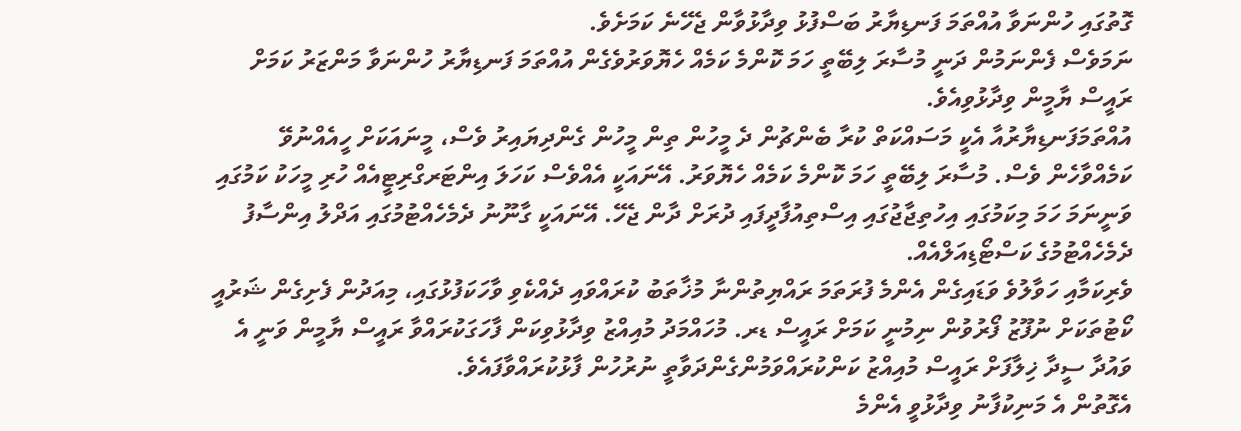ގޮތުގައި ހުންނަވާ އުއްތަމަ ފަނޑިޔާރު ބަސްފުޅު ވިދާޅުވާން ޖެހޭނެ ކަމަށެވެ.
ނަމަވެސް ފެންނަމުން ދަނީ މުސާރަ ލިބޭތީ ހަމަ ކޮންމެ ކަމެއް ހެޔޮވަރުވެގެން އުއްތަމަ ފަނޑިޔާރު ހުންނަވާ މަންޒަރު ކަމަށް ރައީސް ޔާމީން ވިދާޅުވިއެވެ.
އުއްތަމަފަނޑިޔާރުއާ އެކީ މަސައްކަތް ކުރާ ބެންޗުން ދެ މީހުން ތިން މީހުން ގެންދިޔައިރު ވެސް، މީނައަކަށް ހީއެއްނުވޭ ކަމެއްވާހެން ވެސް. މުސާރަ ލިބޭތީ ހަމަ ކޮންމެ ކަމެއް ހެޔޮވަރު. އޭނައަކީ އެއްވެސް ކަހަލަ އިންޓަރގްރިޓީއެއް ހުރި މީހަކު ކަމުގައި ވަނީނަމަ ހަމަ މިކަމުގައި އިހުތިޖާޖުގައި އިސްތިއުފާދީފައި ދުރަށް ދާން ޖެހޭ. އޭނައަކީ ގާނޫނު ދެމެހެއްޓުމުގައި އަދްލު އިންސާފު ދެމެހެއްޓުމުގެ ކަސްޓޯޑިއަލްއެއް.
ވެރިކަމާއި ހަވާލުވެ ވަޑައިގެން އެންމެ ފުރަތަމަ ރައްޔިތުންނާ މުޚާތަބު ކުރައްވައި ދެއްކެވި ވާހަކަފުޅުގައި، މިއަދުން ފެށިގެން ޝަރުއީ ކޯޓުތަކަށް ނުފޫޒު ފޯރުވުން ނިމުނީ ކަމަށް ރައީސް ޑރ. މުހައްމަދު މުއިއްޒު ވިދާޅުވިކަން ފާހަގަކުރައްވާ ރައީސް ޔާމީން ވަނީ އެ ވައުދާ ސީދާ ޚިލާފަށް ރައީސް މުއިއްޒު ކަންކުރައްވަމުންގެންދަވާތީ ނުރުހުން ފާޅުކުރައްވާފައެވެ.
އެގޮތުން އެ މަނިކުފާނު ވިދާޅުވީ އެންމެ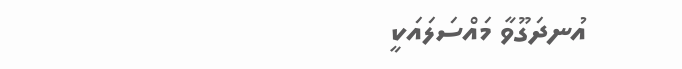އުނދަގޫވާ މައްސަލައަކީ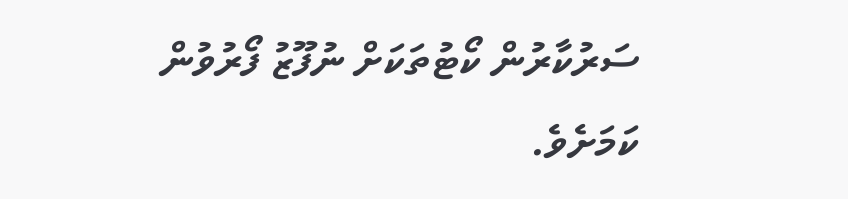ސަރުކާރުން ކޯޓުތަކަށް ނުފޫޒު ފޯރުވުން ކަމަށެވެ.